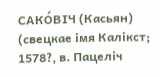САКО́ВІЧ (Касьян) (свецкае імя Калікст; 1578?, в. Пацеліч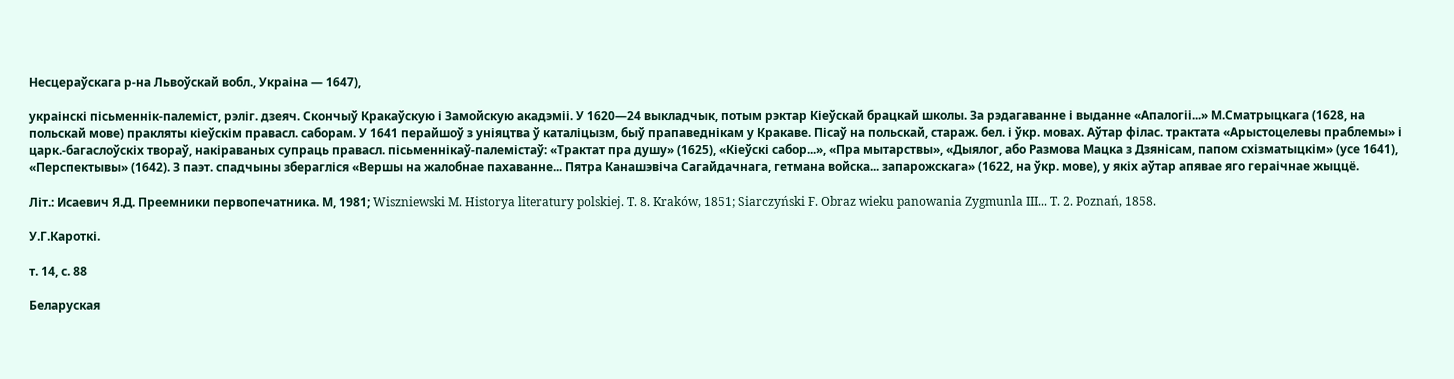Несцераўскага р-на Львоўскай вобл., Украіна — 1647),

украінскі пісьменнік-палеміст, рэліг. дзеяч. Скончыў Кракаўскую і Замойскую акадэміі. У 1620—24 выкладчык, потым рэктар Кіеўскай брацкай школы. За рэдагаванне і выданне «Апалогіі...» М.Сматрыцкага (1628, на польскай мове) пракляты кіеўскім правасл. саборам. У 1641 перайшоў з уніяцтва ў каталіцызм, быў прапаведнікам у Кракаве. Пісаў на польскай, стараж. бел. і ўкр. мовах. Аўтар філас. трактата «Арыстоцелевы праблемы» і царк.-багаслоўскіх твораў, накіраваных супраць правасл. пісьменнікаў-палемістаў: «Трактат пра душу» (1625), «Кіеўскі сабор...», «Пра мытарствы», «Дыялог, або Размова Мацка з Дзянісам, папом схізматыцкім» (усе 1641), «Перспектывы» (1642). З паэт. спадчыны зберагліся «Вершы на жалобнае пахаванне... Пятра Канашэвіча Сагайдачнага, гетмана войска... запарожскага» (1622, на ўкр. мове), у якіх аўтар апявае яго гераічнае жыццё.

Літ.: Исаевич Я.Д. Преемники первопечатника. М, 1981; Wiszniewski M. Historya literatury polskiej. T. 8. Kraków, 1851; Siarczyński F. Obraz wieku panowania Zygmunla III... T. 2. Poznań, 1858.

У.Г.Кароткі.

т. 14, с. 88

Беларуская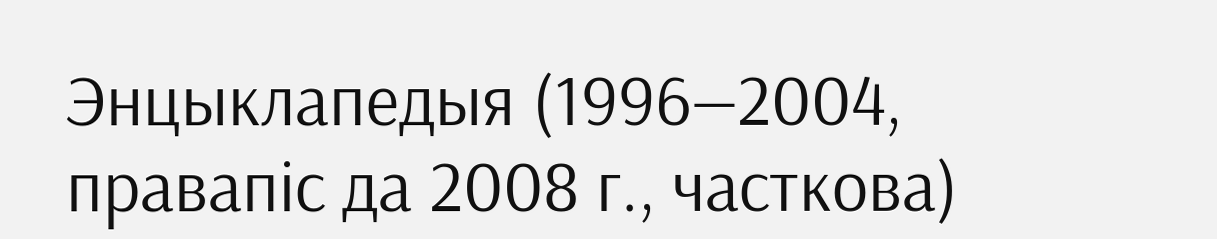Энцыклапедыя (1996—2004, правапіс да 2008 г., часткова)